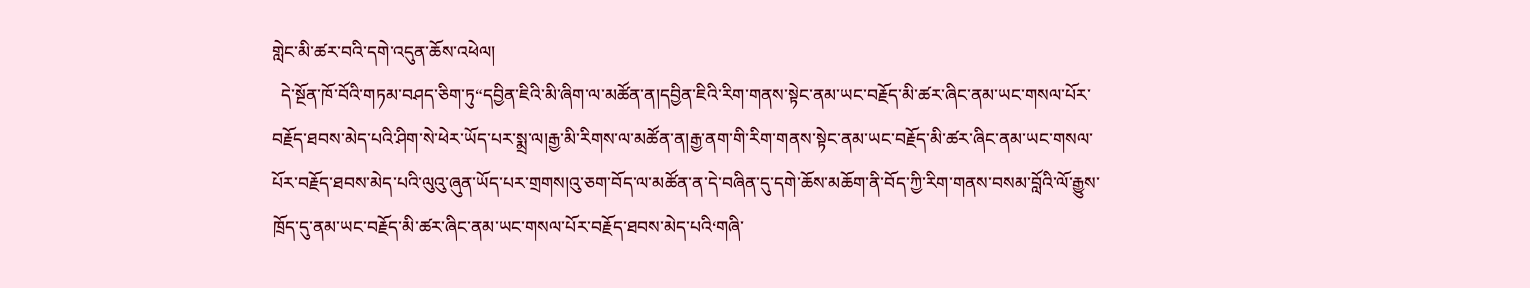གླེང་མི་ཚར་བའི་དགེ་འདུན་ཆོས་འཕེལ།
  དེ་སྔོན་ཁོ་བོའི་གཏམ་བཤད་ཅིག་ཏུ“དབྱིན་ཇིའི་མི་ཞིག་ལ་མཚོན་ན།དབྱིན་ཇིའི་རིག་གནས་སྟེང་ནམ་ཡང་བརྗོད་མི་ཚར་ཞིང་ནམ་ཡང་གསལ་པོར་བརྗོད་ཐབས་མེད་པའི་ཤིག་སེ་ཕེར་ཡོད་པར་སྨྲ་ལ།རྒྱ་མི་རིགས་ལ་མཚོན་ན།རྒྱ་ནག་གི་རིག་གནས་སྟེང་ནམ་ཡང་བརྗོད་མི་ཚར་ཞིང་ནམ་ཡང་གསལ་པོར་བརྗོད་ཐབས་མེད་པའི་ལུའུ་ཞུན་ཡོད་པར་གྲགས།འུ་ཅག་བོད་ལ་མཚོན་ན་དེ་བཞིན་དུ་དགེ་ཆོས་མཆོག་ནི་བོད་ཀྱི་རིག་གནས་བསམ་བློའི་ལོ་རྒྱུས་ཁྲོད་དུ་ནམ་ཡང་བརྗོད་མི་ཚར་ཞིང་ནམ་ཡང་གསལ་པོར་བརྗོད་ཐབས་མེད་པའི‘གཞི་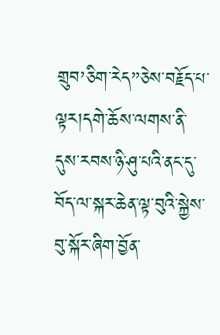གྲུབ’ཅིག་རེད”ཅེས་བརྗོད་པ་ལྟར།དགེ་ཆོས་ལགས་ནི་དུས་རབས་ཉི་ཤུ་པའི་ནང་དུ་བོད་ལ་སྐར་ཆེན་ལྟ་བུའི་སྐྱེས་བུ་སྐོར་ཞིག་བྱོན་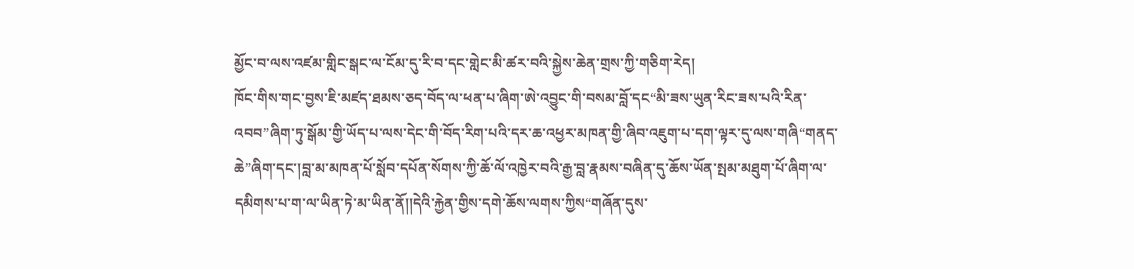མྱོང་བ་ལས་འཛམ་གླིང་སྒང་ལ་ངོམ་དུ་རི་བ་དང་གླེང་མི་ཚར་བའི་སྐྱེས་ཆེན་གྲས་ཀྱི་གཅིག་རེད།
ཁོང་གིས་གང་བྱས་ཇི་མཛད་ཐམས་ཅད་བོད་ལ་ཕན་པ་ཞིག་ཨེ་འབྱུང་གི་བསམ་བློ་དང“མི་ཟས་ཡུན་རིང་ཟས་པའི་རིན་འབབ”ཞིག་ཏུ་སྒོམ་གྱི་ཡོད་པ་ལས་དེང་གི་བོད་རིག་པའི་དར་ཆ་འཕྱར་མཁན་གྱི་ཞིབ་འཇུག་པ་དག་ལྟར་དུ་ལས་གཞི“གནད་ཆེ”ཞིག་དང་།བླ་མ་མཁན་པོ་སློབ་དཔོན་སོགས་ཀྱི་ཆོ་ལོ་འཁྱེར་བའི་རྒྱ་བླ་རྣམས་བཞིན་དུ་ཆོས་ཡོན་སྤམ་མཐུག་པོ་ཞིག་ལ་དམིགས་པ་ག་ལ་ཡིན་ཏེ་མ་ཡིན་ནོ།།དེའི་རྐྱེན་གྱིས་དགེ་ཆོས་ལགས་ཀྱིས“གཞོན་དུས་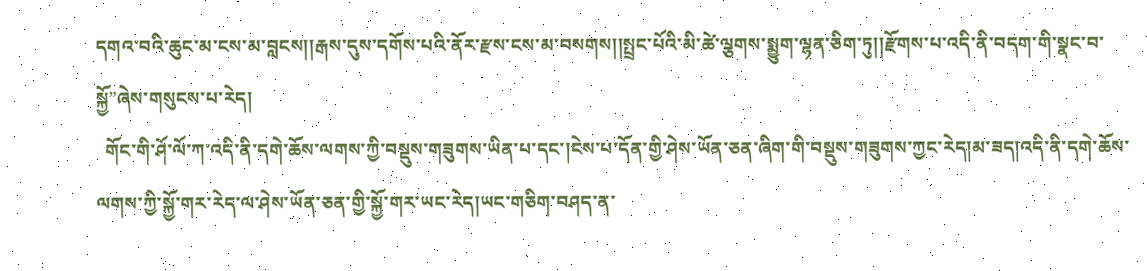དགའ་བའི་ཆུང་མ་ངས་མ་བླངས།།རྒས་དུས་དགོས་པའི་ནོར་རྫས་ངས་མ་བསགས།།སྤྲང་པོའི་མི་ཚེ་ལྕགས་སྨྱུག་ལྷན་ཅིག་ཏུ།།རྫོགས་པ་འདི་ནི་བདག་གི་སྣང་བ་སྐྱོ”ཞེས་གསུངས་པ་རེད།
  གོང་གི་ཤོ་ལོ་ཀ་འདི་ནི་དགེ་ཆོས་ལགས་ཀྱི་བསྡུས་གཟུགས་ཡིན་པ་དང་།ངེས་པ་དོན་གྱི་ཤེས་ཡོན་ཅན་ཞིག་གི་བསྡུས་གཟུགས་ཀྱང་རེད།མ་ཟད།འདི་ནི་དགེ་ཆོས་ལགས་ཀྱི་སྐྱོ་གར་རེད་ལ་ཤེས་ཡོན་ཅན་གྱི་སྐྱོ་གར་ཡང་རེད།ཡང་གཅིག་བཤད་ན་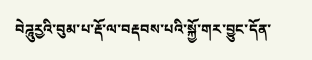བེཌཱུརྱའི་བུམ་པ་རྡོ་ལ་བརྡབས་པའི་སྐྱོ་གར་བྱུང་དོན་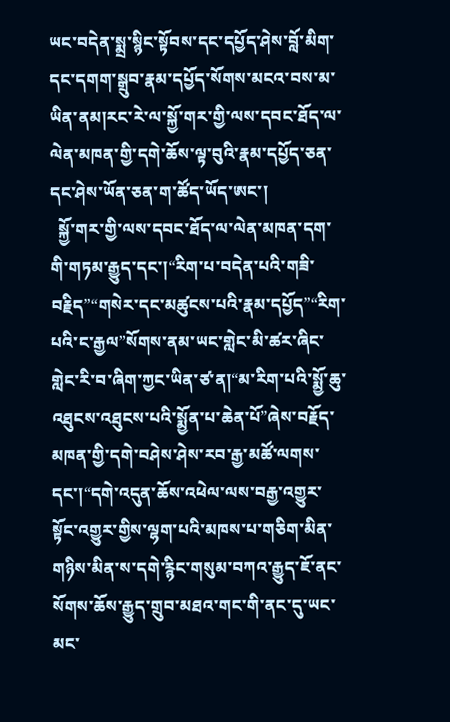ཡང་བདེན་སྨྲ་སྙིང་སྟོབས་དང་དཔྱོད་ཤེས་བློ་མིག་དང་དགག་སྒྲུབ་རྣམ་དཔྱོད་སོགས་མངའ་བས་མ་ཡིན་ནམ།རང་རེ་ལ་སྐྱོ་གར་གྱི་ལས་དབང་ཐོད་ལ་ལེན་མཁན་གྱི་དགེ་ཆོས་ལྟ་བུའི་རྣམ་དཔྱོད་ཅན་དང་ཤེས་ཡོན་ཅན་ག་ཚོད་ཡོད་ཨང་།
  སྐྱོ་གར་གྱི་ལས་དབང་ཐོད་ལ་ལེན་མཁན་དག་གི་གཏམ་རྒྱུད་དང་།“རིག་པ་བདེན་པའི་གཟི་བརྗིད”“གསེར་དང་མཚུངས་པའི་རྣམ་དཔྱོད”“རིག་པའི་ང་རྒྱལ”སོགས་ནམ་ཡང་གླེང་མི་ཚར་ཞིང་གླེང་རི་བ་ཞིག་ཀྱང་ཡིན་ཙ་ན།“མ་རིག་པའི་སྨྱོ་ཆུ་འཐུངས་འཐུངས་པའི་སྨྱོན་པ་ཆེན་པོ”ཞེས་བརྗོད་མཁན་གྱི་དགེ་བཤེས་ཤེས་རབ་རྒྱ་མཚོ་ལགས་དང་།“དགེ་འདུན་ཆོས་འཕེལ་ལས་བརྒྱ་འགྱུར་སྟོང་འགྱུར་གྱིས་ལྷག་པའི་མཁས་པ་གཅིག་མིན་གཉིས་མིན་ས་དགེ་རྙིང་གསུམ་བཀའ་རྒྱུད་ཇོ་ནང་སོགས་ཆོས་རྒྱུད་གྲུབ་མཐའ་གང་གི་ནང་དུ་ཡང་མང་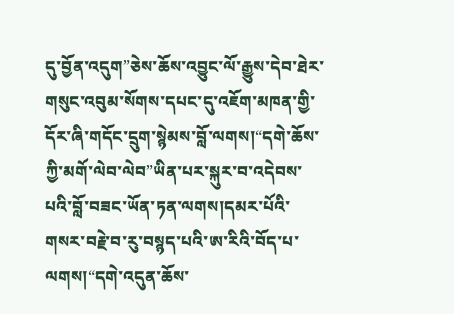དུ་བྱོན་འདུག”ཅེས་ཆོས་འབྱུང་ལོ་རྒྱུས་དེབ་ཐེར་གསུང་འབུམ་སོགས་དཔང་དུ་འཇོག་མཁན་གྱི་དོར་ཞི་གདོང་དྲུག་སྙེམས་བློ་ལགས།“དགེ་ཆོས་ཀྱི་མགོ་ལེབ་ལེབ”ཡིན་པར་སྐུར་བ་འདེབས་པའི་བློ་བཟང་ཡོན་ཏན་ལགས།དམར་པོའི་གསར་བརྗེ་བ་རུ་བསྙད་པའི་ཨ་རིའི་བོད་པ་ལགས།“དགེ་འདུན་ཆོས་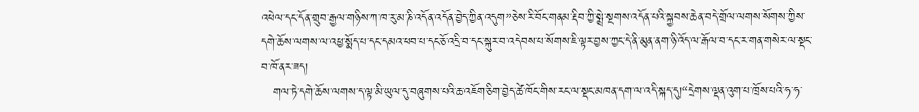འཕེལ་དང་དོན་གྲུབ་རྒྱལ་གཉིས་ཀ་ཁ་རུ་མ་ཎི་འདོན་འདོན་བྱེད་ཀྱིན་འདུག”ཅེས་རི་བོང་གནམ་རྡིབ་ཀྱི་སྨྲེ་སྔགས་འདོན་པའི་སྐྱབས་ཆེན་བདེ་གྲོལ་ལགས་སོགས་ཀྱིས་དགེ་ཆོས་ལགས་ལ་འཕྱ་སྨོད་པ་དང་དམའ་ཕབ་པ་དང་ཅོ་འདྲི་བ་དང་སྐུར་བ་འདེབས་པ་སོགས་ཇི་ལྟར་བྱས་ཀྱང་དེ་ནི་མུན་ནག་ཉི་འོད་ལ་རྒོལ་བ་དང་ར་གན་གསེར་ལ་སྡང་བ་ཁོ་ནར་ཟད།
   གལ་ཏེ་དགེ་ཆོས་ལགས་ད་ལྟ་མི་ཡུལ་དུ་བཞུགས་པའི་ཆ་འཇོག་ཅིག་བྱེད་ཚེ་ཁོང་གིས་རང་ལ་སྡང་མཁན་དག་ལ་འདི་སྐད་དུ།“དྲེགས་ལྡན་འུག་པ་ཁྲོས་པའི་ཧ་ཧ་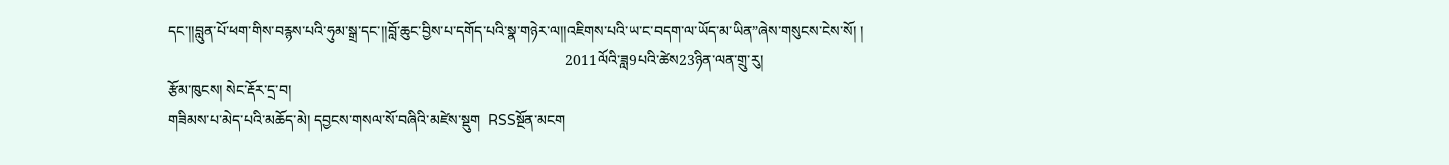དང་།།བླུན་པོ་ཕག་གིས་བརྙས་པའི་ཧུམ་སྒྲ་དང་།།བློ་ཆུང་བྱིས་པ་དགོད་པའི་སྣ་གཉེར་ལ།།འཇིགས་པའི་ཡ་ང་བདག་ལ་ཡོད་མ་ཡིན”ཞེས་གསུངས་ངེས་སོ། །
                                                                                                             2011ལོའི་ཟླ9པའི་ཚེས23ཉིན་ལན་གྲུ་རུ།
རྩོམ་ཁུངས། སེང་རྡོར་དྲ་བ།
གཟིམས་པ་མེད་པའི་མཆོད་མེ། དབྱངས་གསལ་སོ་བཞིའི་མཛེས་སྡུག  RSSསྔོན་མངག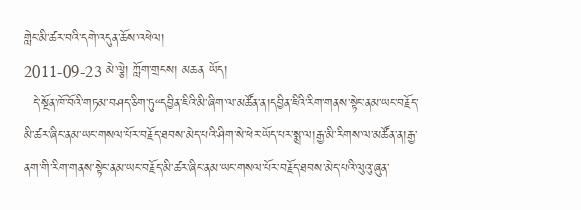གླེང་མི་ཚར་བའི་དགེ་འདུན་ཆོས་འཕེལ།
2011-09-23 མེ་ལྕེ། ཀློག་གྲངས། མཆན ཡོད།
  དེ་སྔོན་ཁོ་བོའི་གཏམ་བཤད་ཅིག་ཏུ“དབྱིན་ཇིའི་མི་ཞིག་ལ་མཚོན་ན།དབྱིན་ཇིའི་རིག་གནས་སྟེང་ནམ་ཡང་བརྗོད་མི་ཚར་ཞིང་ནམ་ཡང་གསལ་པོར་བརྗོད་ཐབས་མེད་པའི་ཤིག་སེ་ཕེར་ཡོད་པར་སྨྲ་ལ།རྒྱ་མི་རིགས་ལ་མཚོན་ན།རྒྱ་ནག་གི་རིག་གནས་སྟེང་ནམ་ཡང་བརྗོད་མི་ཚར་ཞིང་ནམ་ཡང་གསལ་པོར་བརྗོད་ཐབས་མེད་པའི་ལུའུ་ཞུན་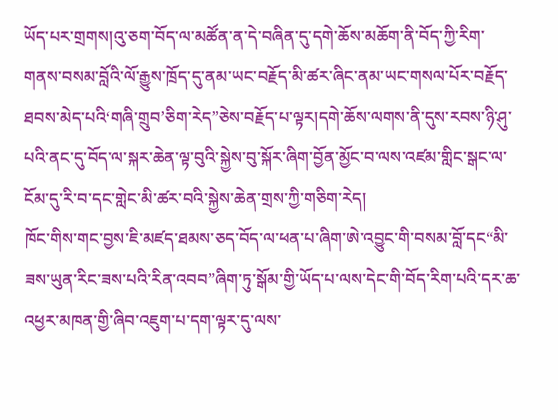ཡོད་པར་གྲགས།འུ་ཅག་བོད་ལ་མཚོན་ན་དེ་བཞིན་དུ་དགེ་ཆོས་མཆོག་ནི་བོད་ཀྱི་རིག་གནས་བསམ་བློའི་ལོ་རྒྱུས་ཁྲོད་དུ་ནམ་ཡང་བརྗོད་མི་ཚར་ཞིང་ནམ་ཡང་གསལ་པོར་བརྗོད་ཐབས་མེད་པའི‘གཞི་གྲུབ’ཅིག་རེད”ཅེས་བརྗོད་པ་ལྟར།དགེ་ཆོས་ལགས་ནི་དུས་རབས་ཉི་ཤུ་པའི་ནང་དུ་བོད་ལ་སྐར་ཆེན་ལྟ་བུའི་སྐྱེས་བུ་སྐོར་ཞིག་བྱོན་མྱོང་བ་ལས་འཛམ་གླིང་སྒང་ལ་ངོམ་དུ་རི་བ་དང་གླེང་མི་ཚར་བའི་སྐྱེས་ཆེན་གྲས་ཀྱི་གཅིག་རེད།
ཁོང་གིས་གང་བྱས་ཇི་མཛད་ཐམས་ཅད་བོད་ལ་ཕན་པ་ཞིག་ཨེ་འབྱུང་གི་བསམ་བློ་དང“མི་ཟས་ཡུན་རིང་ཟས་པའི་རིན་འབབ”ཞིག་ཏུ་སྒོམ་གྱི་ཡོད་པ་ལས་དེང་གི་བོད་རིག་པའི་དར་ཆ་འཕྱར་མཁན་གྱི་ཞིབ་འཇུག་པ་དག་ལྟར་དུ་ལས་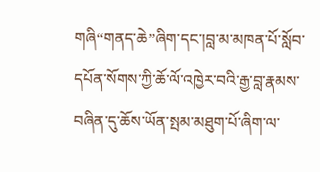གཞི“གནད་ཆེ”ཞིག་དང་།བླ་མ་མཁན་པོ་སློབ་དཔོན་སོགས་ཀྱི་ཆོ་ལོ་འཁྱེར་བའི་རྒྱ་བླ་རྣམས་བཞིན་དུ་ཆོས་ཡོན་སྤམ་མཐུག་པོ་ཞིག་ལ་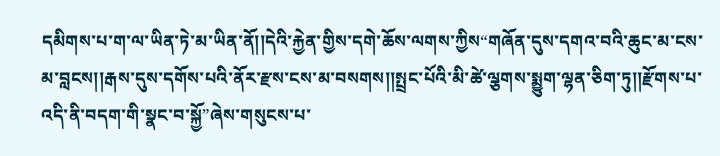དམིགས་པ་ག་ལ་ཡིན་ཏེ་མ་ཡིན་ནོ།།དེའི་རྐྱེན་གྱིས་དགེ་ཆོས་ལགས་ཀྱིས“གཞོན་དུས་དགའ་བའི་ཆུང་མ་ངས་མ་བླངས།།རྒས་དུས་དགོས་པའི་ནོར་རྫས་ངས་མ་བསགས།།སྤྲང་པོའི་མི་ཚེ་ལྕགས་སྨྱུག་ལྷན་ཅིག་ཏུ།།རྫོགས་པ་འདི་ནི་བདག་གི་སྣང་བ་སྐྱོ”ཞེས་གསུངས་པ་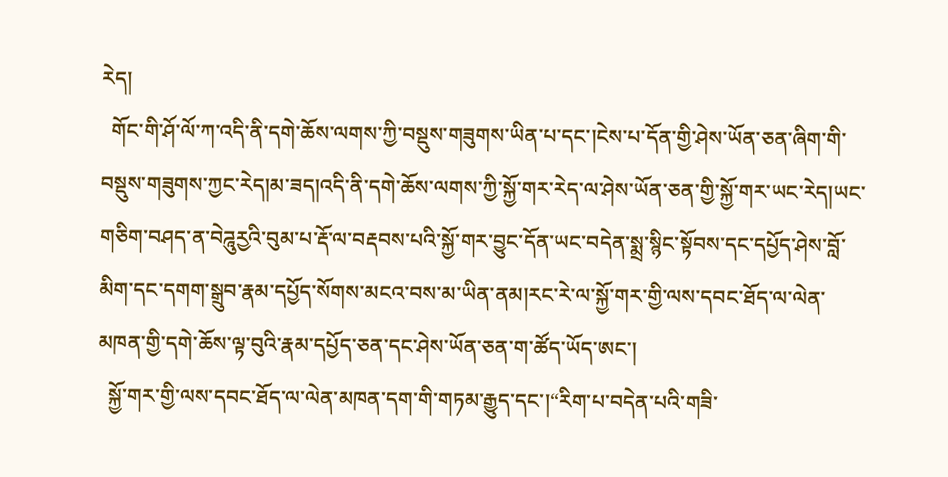རེད།
  གོང་གི་ཤོ་ལོ་ཀ་འདི་ནི་དགེ་ཆོས་ལགས་ཀྱི་བསྡུས་གཟུགས་ཡིན་པ་དང་།ངེས་པ་དོན་གྱི་ཤེས་ཡོན་ཅན་ཞིག་གི་བསྡུས་གཟུགས་ཀྱང་རེད།མ་ཟད།འདི་ནི་དགེ་ཆོས་ལགས་ཀྱི་སྐྱོ་གར་རེད་ལ་ཤེས་ཡོན་ཅན་གྱི་སྐྱོ་གར་ཡང་རེད།ཡང་གཅིག་བཤད་ན་བེཌཱུརྱའི་བུམ་པ་རྡོ་ལ་བརྡབས་པའི་སྐྱོ་གར་བྱུང་དོན་ཡང་བདེན་སྨྲ་སྙིང་སྟོབས་དང་དཔྱོད་ཤེས་བློ་མིག་དང་དགག་སྒྲུབ་རྣམ་དཔྱོད་སོགས་མངའ་བས་མ་ཡིན་ནམ།རང་རེ་ལ་སྐྱོ་གར་གྱི་ལས་དབང་ཐོད་ལ་ལེན་མཁན་གྱི་དགེ་ཆོས་ལྟ་བུའི་རྣམ་དཔྱོད་ཅན་དང་ཤེས་ཡོན་ཅན་ག་ཚོད་ཡོད་ཨང་།
  སྐྱོ་གར་གྱི་ལས་དབང་ཐོད་ལ་ལེན་མཁན་དག་གི་གཏམ་རྒྱུད་དང་།“རིག་པ་བདེན་པའི་གཟི་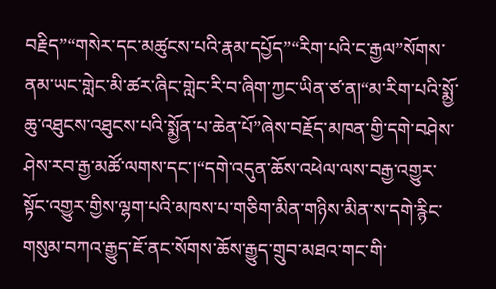བརྗིད”“གསེར་དང་མཚུངས་པའི་རྣམ་དཔྱོད”“རིག་པའི་ང་རྒྱལ”སོགས་ནམ་ཡང་གླེང་མི་ཚར་ཞིང་གླེང་རི་བ་ཞིག་ཀྱང་ཡིན་ཙ་ན།“མ་རིག་པའི་སྨྱོ་ཆུ་འཐུངས་འཐུངས་པའི་སྨྱོན་པ་ཆེན་པོ”ཞེས་བརྗོད་མཁན་གྱི་དགེ་བཤེས་ཤེས་རབ་རྒྱ་མཚོ་ལགས་དང་།“དགེ་འདུན་ཆོས་འཕེལ་ལས་བརྒྱ་འགྱུར་སྟོང་འགྱུར་གྱིས་ལྷག་པའི་མཁས་པ་གཅིག་མིན་གཉིས་མིན་ས་དགེ་རྙིང་གསུམ་བཀའ་རྒྱུད་ཇོ་ནང་སོགས་ཆོས་རྒྱུད་གྲུབ་མཐའ་གང་གི་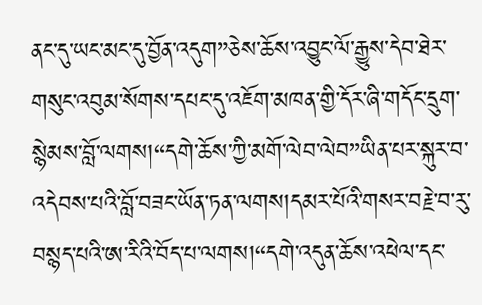ནང་དུ་ཡང་མང་དུ་བྱོན་འདུག”ཅེས་ཆོས་འབྱུང་ལོ་རྒྱུས་དེབ་ཐེར་གསུང་འབུམ་སོགས་དཔང་དུ་འཇོག་མཁན་གྱི་དོར་ཞི་གདོང་དྲུག་སྙེམས་བློ་ལགས།“དགེ་ཆོས་ཀྱི་མགོ་ལེབ་ལེབ”ཡིན་པར་སྐུར་བ་འདེབས་པའི་བློ་བཟང་ཡོན་ཏན་ལགས།དམར་པོའི་གསར་བརྗེ་བ་རུ་བསྙད་པའི་ཨ་རིའི་བོད་པ་ལགས།“དགེ་འདུན་ཆོས་འཕེལ་དང་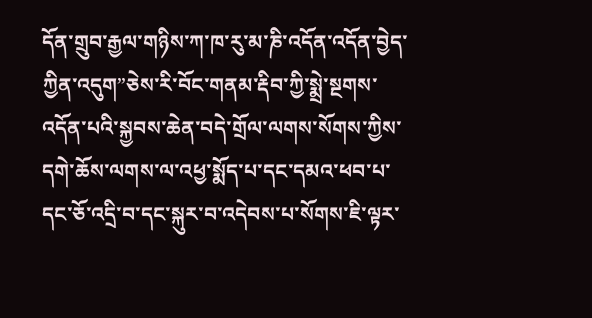དོན་གྲུབ་རྒྱལ་གཉིས་ཀ་ཁ་རུ་མ་ཎི་འདོན་འདོན་བྱེད་ཀྱིན་འདུག”ཅེས་རི་བོང་གནམ་རྡིབ་ཀྱི་སྨྲེ་སྔགས་འདོན་པའི་སྐྱབས་ཆེན་བདེ་གྲོལ་ལགས་སོགས་ཀྱིས་དགེ་ཆོས་ལགས་ལ་འཕྱ་སྨོད་པ་དང་དམའ་ཕབ་པ་དང་ཅོ་འདྲི་བ་དང་སྐུར་བ་འདེབས་པ་སོགས་ཇི་ལྟར་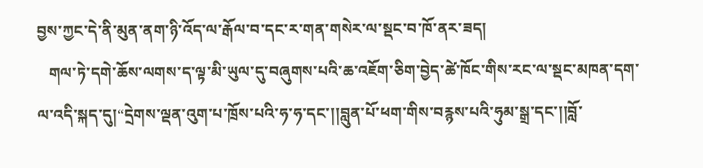བྱས་ཀྱང་དེ་ནི་མུན་ནག་ཉི་འོད་ལ་རྒོལ་བ་དང་ར་གན་གསེར་ལ་སྡང་བ་ཁོ་ནར་ཟད།
   གལ་ཏེ་དགེ་ཆོས་ལགས་ད་ལྟ་མི་ཡུལ་དུ་བཞུགས་པའི་ཆ་འཇོག་ཅིག་བྱེད་ཚེ་ཁོང་གིས་རང་ལ་སྡང་མཁན་དག་ལ་འདི་སྐད་དུ།“དྲེགས་ལྡན་འུག་པ་ཁྲོས་པའི་ཧ་ཧ་དང་།།བླུན་པོ་ཕག་གིས་བརྙས་པའི་ཧུམ་སྒྲ་དང་།།བློ་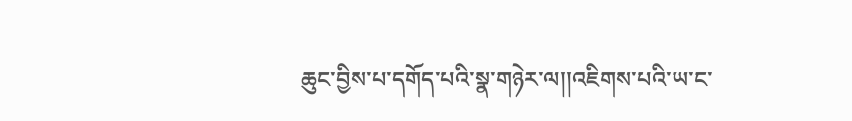ཆུང་བྱིས་པ་དགོད་པའི་སྣ་གཉེར་ལ།།འཇིགས་པའི་ཡ་ང་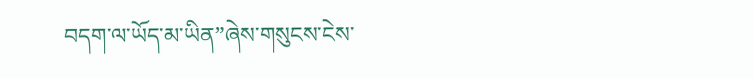བདག་ལ་ཡོད་མ་ཡིན”ཞེས་གསུངས་ངེས་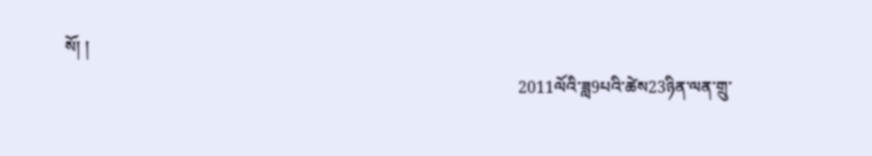སོ། །
                                                                                                             2011ལོའི་ཟླ9པའི་ཚེས23ཉིན་ལན་གྲུ་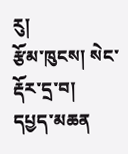རུ།
རྩོམ་ཁུངས། སེང་རྡོར་དྲ་བ།
དཔྱད་མཆན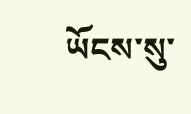ཡོངས་སུ་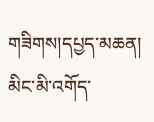གཟིགས།དཔྱད་མཆན།
མིང་མི་འགོད་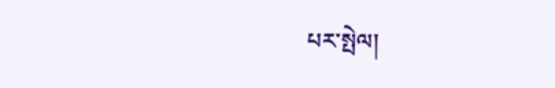པར་སྤེལ།